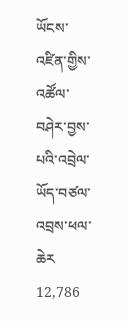ཡོངས་འཛིན་གྱིས་འཚོལ་བཤེར་བྱས་པའི་འབྲེལ་ཡོད་བཙལ་འབྲས་ཕལ་ཆེར 12,786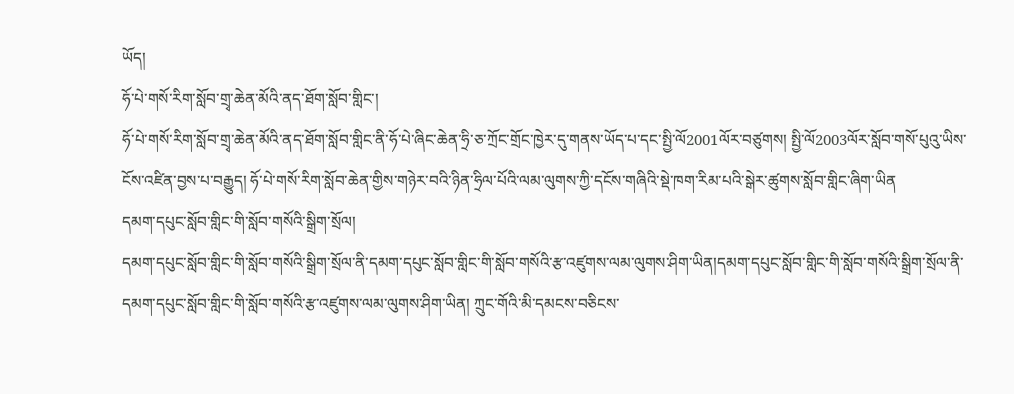ཡོད།
ཧོ་པེ་གསོ་རིག་སློབ་གྲྭ་ཆེན་མོའི་ནད་ཐོག་སློབ་གླིང་།
ཧོ་པེ་གསོ་རིག་སློབ་གྲྭ་ཆེན་མོའི་ནད་ཐོག་སློབ་གླིང་ནི་ཧོ་པེ་ཞིང་ཆེན་ཧྲི་ཅ་ཀྲོང་གྲོང་ཁྱེར་དུ་གནས་ཡོད་པ་དང་སྤྱི་ལོ2001ལོར་བཙུགས། སྤྱི་ལོ2003ལོར་སློབ་གསོ་པུའུ་ཡིས་ངོས་འཛིན་བྱས་པ་བརྒྱུད། ཧོ་པེ་གསོ་རིག་སློབ་ཆེན་གྱིས་གཉེར་བའི་ཉིན་ཧྲིལ་པོའི་ལམ་ལུགས་ཀྱི་དངོས་གཞིའི་སྡེ་ཁག་རིམ་པའི་སྒེར་ཚུགས་སློབ་གླིང་ཞིག་ཡིན
དམག་དཔུང་སློབ་གླིང་གི་སློབ་གསོའི་སྒྲིག་སྲོལ།
དམག་དཔུང་སློབ་གླིང་གི་སློབ་གསོའི་སྒྲིག་སྲོལ་ནི་དམག་དཔུང་སློབ་གླིང་གི་སློབ་གསོའི་རྩ་འཛུགས་ལམ་ལུགས་ཤིག་ཡིན།དམག་དཔུང་སློབ་གླིང་གི་སློབ་གསོའི་སྒྲིག་སྲོལ་ནི་དམག་དཔུང་སློབ་གླིང་གི་སློབ་གསོའི་རྩ་འཛུགས་ལམ་ལུགས་ཤིག་ཡིན། ཀྲུང་གོའི་མི་དམངས་བཅིངས་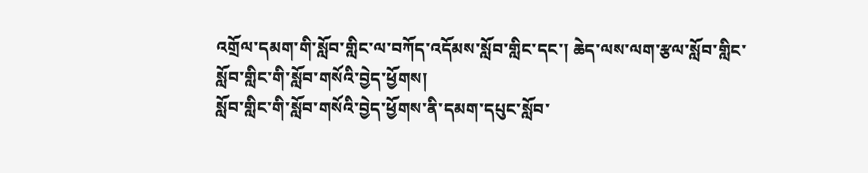འགྲོལ་དམག་གི་སློབ་གླིང་ལ་བཀོད་འདོམས་སློབ་གླིང་དང་། ཆེད་ལས་ལག་རྩལ་སློབ་གླིང་
སློབ་གླིང་གི་སློབ་གསོའི་བྱེད་ཕྱོགས།
སློབ་གླིང་གི་སློབ་གསོའི་བྱེད་ཕྱོགས་ནི་དམག་དཔུང་སློབ་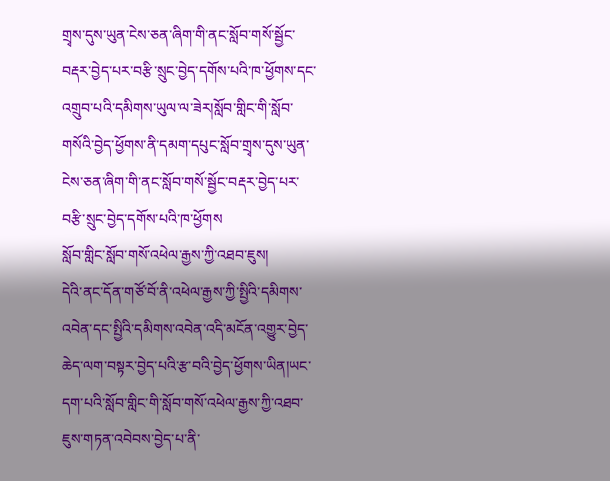གྲྭས་དུས་ཡུན་ངེས་ཅན་ཞིག་གི་ནང་སློབ་གསོ་སྦྱོང་བརྡར་བྱེད་པར་བརྩི་སྲུང་བྱེད་དགོས་པའི་ཁ་ཕྱོགས་དང་འགྲུབ་པའི་དམིགས་ཡུལ་ལ་ཟེར།སློབ་གླིང་གི་སློབ་གསོའི་བྱེད་ཕྱོགས་ནི་དམག་དཔུང་སློབ་གྲྭས་དུས་ཡུན་ངེས་ཅན་ཞིག་གི་ནང་སློབ་གསོ་སྦྱོང་བརྡར་བྱེད་པར་བརྩི་སྲུང་བྱེད་དགོས་པའི་ཁ་ཕྱོགས
སློབ་གླིང་སློབ་གསོ་འཕེལ་རྒྱས་ཀྱི་འཐབ་ཇུས།
དེའི་ནང་དོན་གཙོ་བོ་ནི་འཕེལ་རྒྱས་ཀྱི་སྤྱིའི་དམིགས་འབེན་དང་སྤྱིའི་དམིགས་འབེན་འདི་མངོན་འགྱུར་བྱེད་ཆེད་ལག་བསྟར་བྱེད་པའི་རྩ་བའི་བྱེད་ཕྱོགས་ཡིན།ཡང་དག་པའི་སློབ་གླིང་གི་སློབ་གསོ་འཕེལ་རྒྱས་ཀྱི་འཐབ་ཇུས་གཏན་འབེབས་བྱེད་པ་ནི་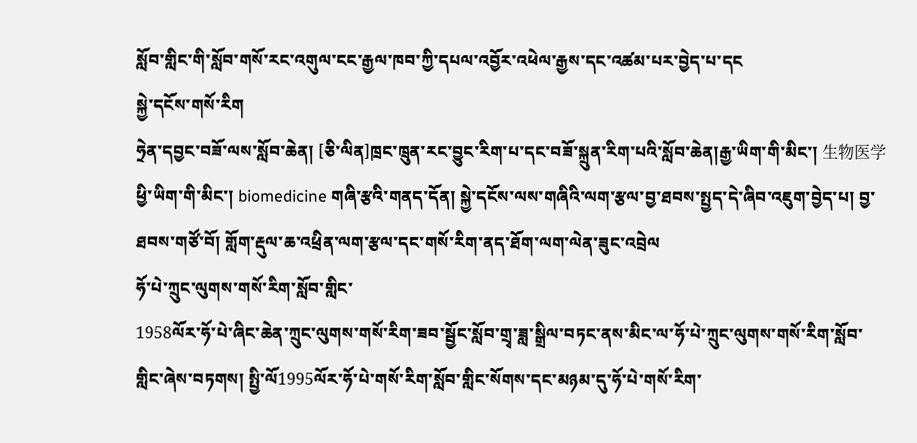སློབ་གླིང་གི་སློབ་གསོ་རང་འགུལ་ངང་རྒྱལ་ཁབ་ཀྱི་དཔལ་འབྱོར་འཕེལ་རྒྱས་དང་འཚམ་པར་བྱེད་པ་དང
སྐྱེ་དངོས་གསོ་རིག
ཧྲེན་དབྱང་བཟོ་ལས་སློབ་ཆེན། [ཅི་ལིན]ཁྲང་ཁྲུན་རང་བྱུང་རིག་པ་དང་བཟོ་སྐྲུན་རིག་པའི་སློབ་ཆེན།རྒྱ་ཡིག་གི་མིང་། 生物医学 ཕྱི་ཡིག་གི་མིང་། biomedicine གཞི་རྩའི་གནད་དོན། སྐྱེ་དངོས་ལས་གཞིའི་ལག་རྩལ་བྱ་ཐབས་སྤྱད་དེ་ཞིབ་འཇུག་བྱེད་པ། བྱ་ཐབས་གཙོ་བོ། གློག་རྡུལ་ཆ་འཕྲིན་ལག་རྩལ་དང་གསོ་རིག་ནད་ཐོག་ལག་ལེན་ཟུང་འབྲེལ
ཧོ་པེ་ཀྲུང་ལུགས་གསོ་རིག་སློབ་གླིང་
1958ལོར་ཧོ་པེ་ཞིང་ཆེན་ཀྲུང་ལུགས་གསོ་རིག་ཟབ་སྦྱོང་སློབ་གྲྭ་ཟླ་སྒྲིལ་བཏང་ནས་མིང་ལ་ཧོ་པེ་ཀྲུང་ལུགས་གསོ་རིག་སློབ་གླིང་ཞེས་བཏགས། སྤྱི་ལོ1995ལོར་ཧོ་པེ་གསོ་རིག་སློབ་གླིང་སོགས་དང་མཉམ་དུ་ཧོ་པེ་གསོ་རིག་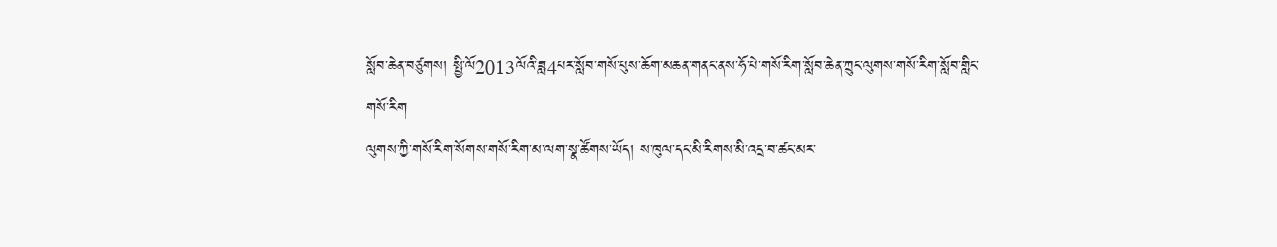སློབ་ཆེན་བཙུགས། སྤྱི་ལོ2013ལོའི་ཟླ4པར་སློབ་གསོ་པུས་ཆོག་མཆན་གནང་ནས་ཧོ་པེ་གསོ་རིག་སློབ་ཆེན་ཀྲུང་ལུགས་གསོ་རིག་སློབ་གླིང་
གསོ་རིག
ལུགས་ཀྱི་གསོ་རིག་སོགས་གསོ་རིག་མ་ལག་སྣ་ཚོགས་ཡོད། ས་ཁུལ་དང་མི་རིགས་མི་འདྲ་བ་ཚང་མར་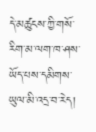དེ་མཚུངས་ཀྱི་གསོ་རིག་མ་ལག་ཁ་ཤས་ཡོད་པས་དམིགས་ཡུལ་མི་འདྲ་བ་རེད།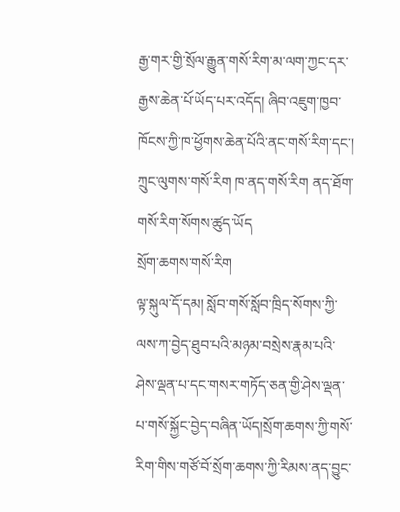རྒྱ་གར་གྱི་སྲོལ་རྒྱུན་གསོ་རིག་མ་ལག་ཀྱང་དར་རྒྱས་ཆེན་པོ་ཡོད་པར་འདོད། ཞིབ་འཇུག་ཁྱབ་ཁོངས་ཀྱི་ཁ་ཕྱོགས་ཆེན་པོའི་ནང་གསོ་རིག་དང་། ཀྲུང་ལུགས་གསོ་རིག ཁ་ནད་གསོ་རིག ནད་ཐོག་གསོ་རིག་སོགས་ཚུད་ཡོད
སྲོག་ཆགས་གསོ་རིག
ལྟ་སྐུལ་དོ་དམ། སློབ་གསོ་སློབ་ཁྲིད་སོགས་ཀྱི་ལས་ཀ་བྱེད་ཐུབ་པའི་མཉམ་བསྲེས་རྣམ་པའི་ཤེས་ལྡན་པ་དང་གསར་གཏོད་ཅན་གྱི་ཤེས་ལྡན་པ་གསོ་སྐྱོང་བྱེད་བཞིན་ཡོད།སྲོག་ཆགས་ཀྱི་གསོ་རིག་གིས་གཙོ་བོ་སྲོག་ཆགས་ཀྱི་རིམས་ནད་བྱུང་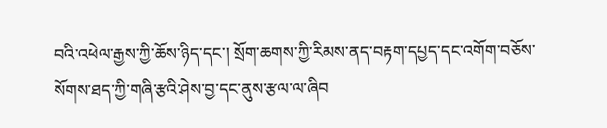བའི་འཕེལ་རྒྱས་ཀྱི་ཆོས་ཉིད་དང་། སྲོག་ཆགས་ཀྱི་རིམས་ནད་བརྟག་དཔྱད་དང་འགོག་བཅོས་སོགས་ཐད་ཀྱི་གཞི་རྩའི་ཤེས་བྱ་དང་ནུས་རྩལ་ལ་ཞིབ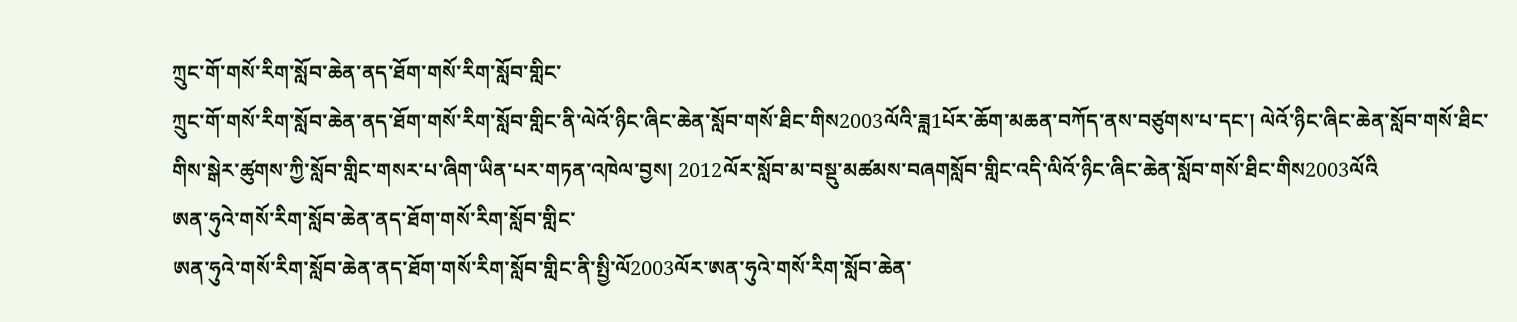ཀྲུང་གོ་གསོ་རིག་སློབ་ཆེན་ནད་ཐོག་གསོ་རིག་སློབ་གླིང་
ཀྲུང་གོ་གསོ་རིག་སློབ་ཆེན་ནད་ཐོག་གསོ་རིག་སློབ་གླིང་ནི་ལེའོ་ཉིང་ཞིང་ཆེན་སློབ་གསོ་ཐིང་གིས2003ལོའི་ཟླ1པོར་ཆོག་མཆན་བཀོད་ནས་བཙུགས་པ་དང་། ལེའོ་ཉིང་ཞིང་ཆེན་སློབ་གསོ་ཐིང་གིས་སྒེར་ཚུགས་ཀྱི་སློབ་གླིང་གསར་པ་ཞིག་ཡིན་པར་གཏན་འཁེལ་བྱས། 2012ལོར་སློབ་མ་བསྡུ་མཚམས་བཞགསློབ་གླིང་འདི་ལིའོ་ཉིང་ཞིང་ཆེན་སློབ་གསོ་ཐིང་གིས2003ལོའི
ཨན་ཧུའེ་གསོ་རིག་སློབ་ཆེན་ནད་ཐོག་གསོ་རིག་སློབ་གླིང་
ཨན་ཧུའེ་གསོ་རིག་སློབ་ཆེན་ནད་ཐོག་གསོ་རིག་སློབ་གླིང་ནི་སྤྱི་ལོ2003ལོར་ཨན་ཧུའེ་གསོ་རིག་སློབ་ཆེན་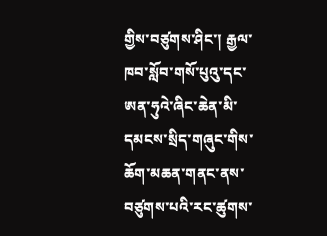གྱིས་བཙུགས་ཤིང་། རྒྱལ་ཁབ་སློབ་གསོ་པུའུ་དང་ཨན་ཧུའེ་ཞིང་ཆེན་མི་དམངས་སྲིད་གཞུང་གིས་ཆོག་མཆན་གནང་ནས་བཙུགས་པའི་རང་ཚུགས་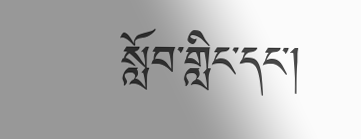སློབ་གླིང་དང་།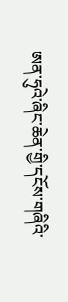ཨན་ཧུའེ་ཞིང་ཆེན་གྱི་དངོས་གཞིའི་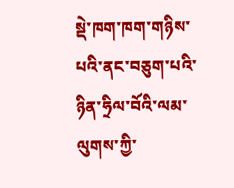སྡེ་ཁག་ཁག་གཉིས་པའི་ནང་བཅུག་པའི་ཉིན་ཧྲིལ་བོའི་ལམ་ལུགས་ཀྱི་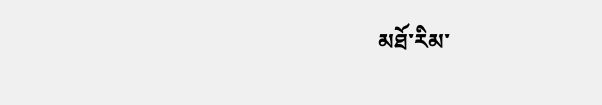མཐོ་རིམ་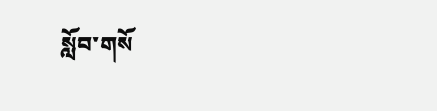སློབ་གསོ